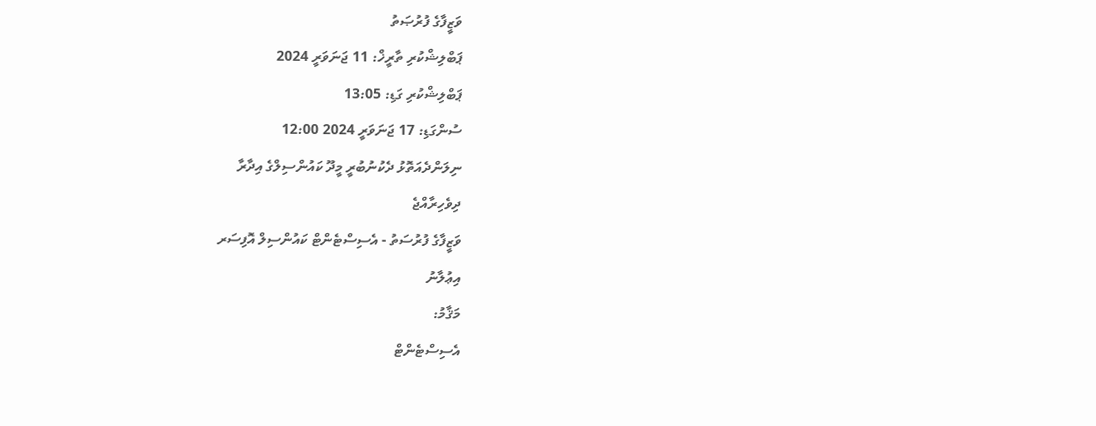ވަޒީފާގެ ފުރުޞަތު
ޕަބްލިޝްކުރި ތާރީޚް: 11 ޖަނަވަރީ 2024
ޕަބްލިޝްކުރި ގަޑި: 13:05
ސުންގަޑި: 17 ޖަނަވަރީ 2024 12:00
ނިލަންދެއަތޮޅު ދެކުނުބުރީ މީދޫ ކައުންސިލްގެ އިދާރާ
ދިވެހިރާއްޖެ
ވަޒީފާގެ ފުރުސަތު - އެސިސްޓެންޓް ކައުންސިލް އޮފިސަރ
އިޢުލާނު
މަޤާމު:
އެސިސްޓެންޓް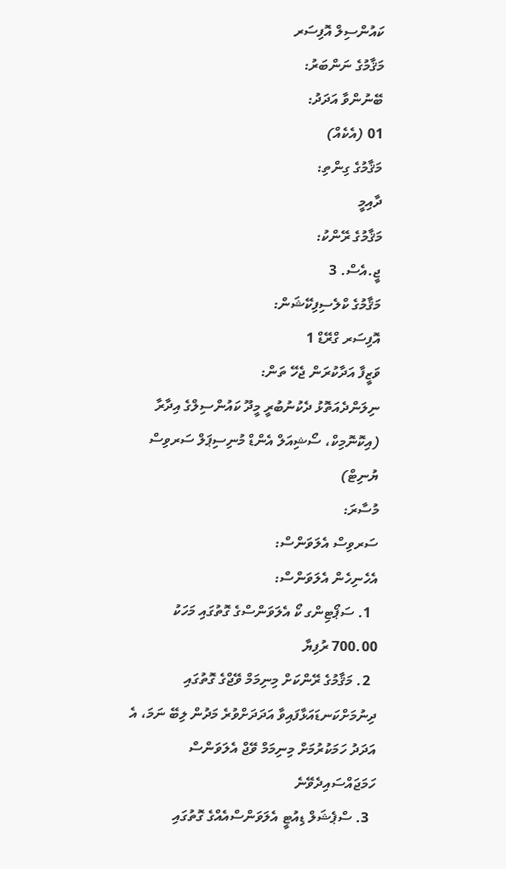ކައުންސިލް އޮފިސަރ
މަޤާމުގެ ނަންބަރު:
ބޭނުންވާ އަދަދު:
01 (އެކެއް)
މަޤާމުގެ ގިންތި:
ދާއިމީ
މަޤާމުގެ ރޭންކު:
ޖީ.އެސް. 3
މަޤާމުގެ ކްލެސިފިކޭޝަން:
އޮފިސަރ ގްރޭޑް 1
ވަޒީފާ އަދާކުރަން ޖެހޭ ތަން:
ނިލަންދެއަތޮޅު ދެކުނުބުރީ މީދޫ ކައުންސިލްގެ އިދާރާ (އިކޮނޮމިކް، ސޯޝިއަލް އެންޑް މުނިސިޕަލް ސަރވިސް ޔުނިޓް)
މުސާރަ:
ސަރވިސް އެލަވަންސް:
އެހެނިހެން އެލަވަންސް:
  1. ސަޕޯޓިންގ ކޯ އެލަވަންސްގެ ގޮތުގައި މަހަކު 700.00 ރުފިޔާ
  2. މަޤާމުގެ ރޭންކަށް މިނިމަމް ވޭޖްގެ ގޮތުގައި ދިނުމަށްކަނޑައަޅާފައިވާ އަދަދަށްވުރެ މަދުން ލިބޭ ނަމަ، އެ އަދަދު ހަމަކުރުމަށް މިނިމަމް ވޭޖް އެލަވަންސް ހަމަޖައްސައިދެވޭނެ
  3. ސްޕެޝަލް ޑިއުޓީ އެލަވަންސްއެއްގެ ގޮތުގައި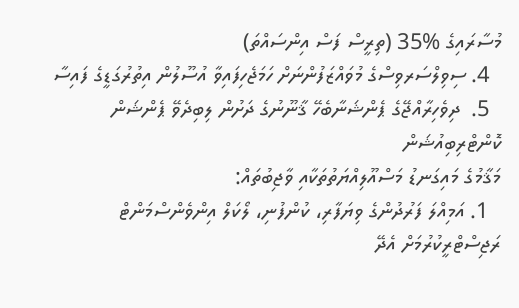މުސާރައިގެ %35 (ތިރީސް ފަސް އިންސައްތަ)
  4. ސިވިލްސަރވިސްގެ މުވައްޒަފުންނަށް ހަމަޖެހިފައިވާ އުސޫލުން އިތުރުގަޑީގެ ފައިސާ
  5.  ދިވެހިރާއްޖޭގެ ޕެންޝަނާބެހޭ ޤާނޫނުގެ ދަށުން ލިބިދެވޭ ޕެންޝަން ކޮންޓްރިބިއުޝަން
މަޤާމުގެ މައިގަނޑު މަސްއޫލިއްޔަތުތަކާއި ވާޖިބުތައް:
  1. އަމިއްލަ ފަރުދުންގެ ވިޔަފާރި، ކުންފުނި، ލޯކަލް އިންވެންސްމަންޓް ރަޖިސްޓްރީކުރުމަށް އެދޭ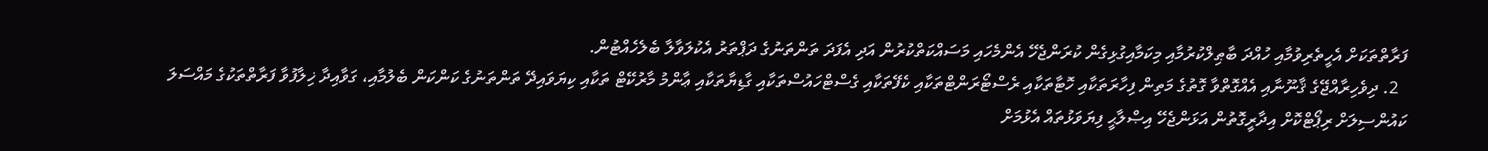ފަރާތްތަކަށް އެހީތެރިވުމާއި ހުއްދަ ބާޠިލްކުރުމާއި މިކަމާއިގުޅިގެން ކުރަންޖެހޭ އެންމެހައި މަސައްކަތްކުރުން އަދި އެފަދަ ތަންތަނުގެ ދަޕްތަރު އެކުލަވާލާ ބެލެހެއްޓުން.
  2. ދިވެހިރާއްޖޭގެ ޤާނޫނާއި އެއްގޮތްވާ ގޮތުގެ މަތިން ފިހާރަތަކާއި ހޮޓާތަކާއި ރެސްޓޯރަންޓްތަކާއި ކެފޭތަކާއި ގެސްޓްހައުސްތަކާއި ގާޑިޔާތަކާއި ޢާންމު މާރުކޭޓް ތަކާއި ކިޔަވައިދޭ ތަންތަނުގެ ކަންކަން ބެލުމާއި، ގަވާއިދާ ޚިލާފުވާ ފަރާތްތަކުގެ މައްސަލަ ކައުންސިލަށް ރިޕޯޓްކޮށް އިދާރީގޮތުން އަޅަންޖެހޭ އިޞްލާޙީ ފިޔަވަޅުތައް އެޅުމަށް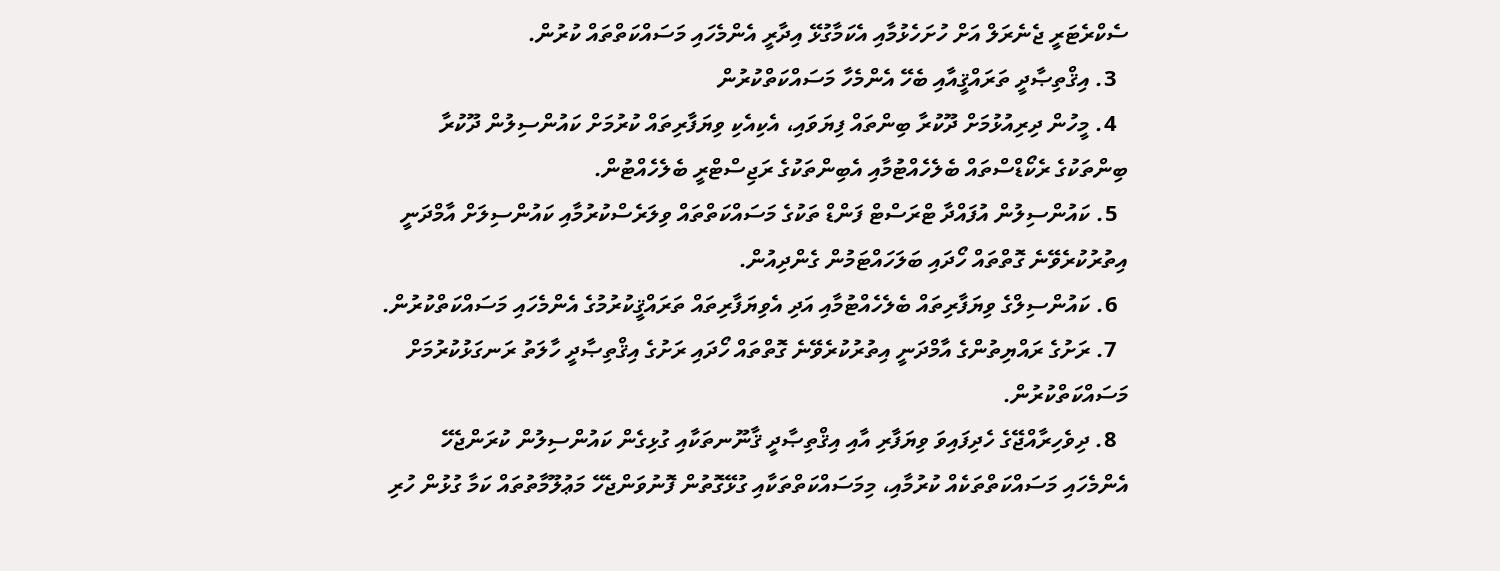ސެކްރެޓަރީ ޖެނެރަލް އަށް ހުށަހެޅުމާއި އެކަމާގުޅޭ އިދާރީ އެންމެހައި މަސައްކަތްތައް ކުރުން.
  3. އިޤްތިޞާދީ ތަރައްޤީއާއި ބެހޭ އެންމެހާ މަސައްކަތްކުރުން
  4. މީހުން ދިރިއުޅުމަށް ދޫކުރާ ބިންތައް ފިޔަވައި، އެކިއެކި ވިޔަފާރިތައް ކުރުމަށް ކައުންސިލުން ދޫކުރާ ބިންތަކުގެ ރެކޯޑްސްތައް ބެލެހެއްޓުމާއި އެބިންތަކުގެ ރަޖިސްޓްރީ ބެލެހެއްޓުން.
  5. ކައުންސިލުން އުފައްދާ ޓްރަސްޓް ފަންޑް ތަކުގެ މަސައްކަތްތައް ވިލަރެސްކުރުމާއި ކައުންސިލަށް އާމްދަނީ އިތުރުކުރެވޭނެ ގޮތްތައް ހޯދައި ބަލަހައްޓަމުން ގެންދިއުން.
  6. ކައުންސިލްގެ ވިޔަފާރިތައް ބެލެހެއްޓުމާއި އަދި އެވިޔަފާރިތައް ތަރައްޤީކުރުމުގެ އެންމެހައި މަސައްކަތްކުރުން.
  7. ރަށުގެ ރައްޔިތުންގެ އާމްދަނީ އިތުރުކުރެވޭނެ ގޮތްތައް ހޯދައި ރަށުގެ އިޤްތިޞާދީ ހާލަތު ރަނގަޅުކުރުމަށް މަސައްކަތްކުރުން.
  8. ދިވެހިރާއްޖޭގެ ހެދިފައިވަ ވިޔަފާރި އާއި އިޤްތިޞާދީ ޤާނޫނތަކާއި ގުޅިގެން ކައުންސިލުން ކުރަންޖެހޭ އެންމެހައި މަސައްކަތްތަކެއް ކުރުމާއި، މިމަސައްކަތްތަކާއި ގުޅޭގޮތުން ފޮނުވަންޖެހޭ މަޢުލޫމާތުތައް ކަމާ ގުޅުން ހުރި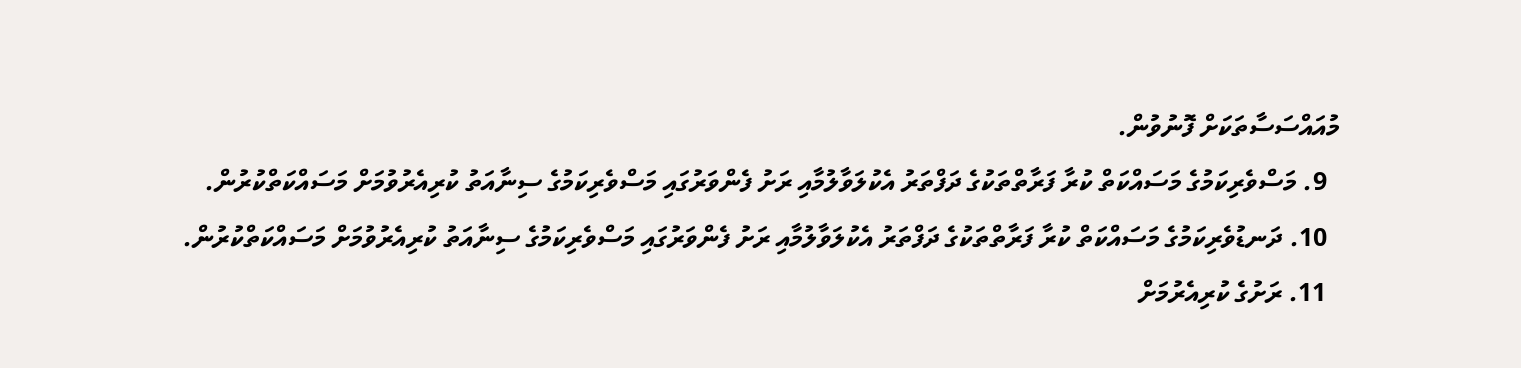މުއައްސަސާތަކަށް ފޮނުވުން.
  9. މަސްވެރިކަމުގެ މަސައްކަތް ކުރާ ފަރާތްތަކުގެ ދަފްތަރު އެކުލަވާލުމާއި ރަށު ފެންވަރުގައި މަސްވެރިކަމުގެ ސިނާއަތު ކުރިއެރުވުމަށް މަސައްކަތްކުރުން.
  10. ދަނޑުވެރިކަމުގެ މަސައްކަތް ކުރާ ފަރާތްތަކުގެ ދަފްތަރު އެކުލަވާލުމާއި ރަށު ފެންވަރުގައި މަސްވެރިކަމުގެ ސިނާއަތު ކުރިއެރުވުމަށް މަސައްކަތްކުރުން.
  11. ރަށުގެ ކުރިއެރުމަށް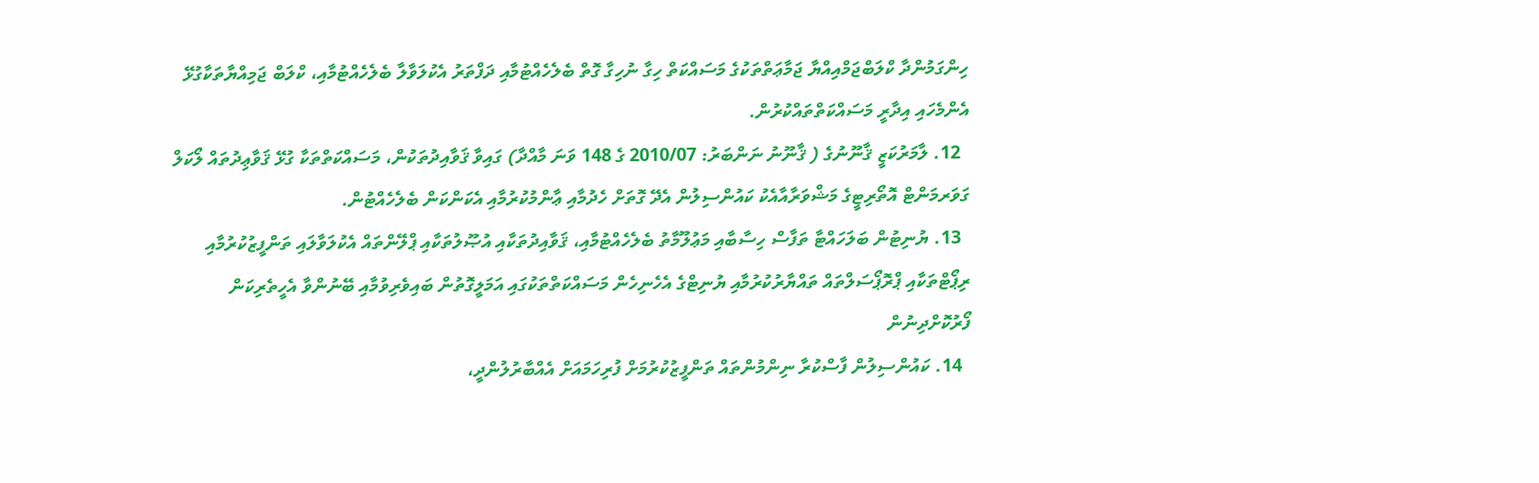ހިންގަމުންދާ ކްލަބްޖަމްއިއްޔާ ޖަމާޢަތްތަކުގެ މަސައްކަތް ހިގާ ނުހިގާ ގޮތް ބެލެހެއްޓުމާއި ދަފްތަރު އެކުލަވާލާ ބެލެހެއްޓުމާއި، ކްލަބް ޖަމިއްޔާތަކާގުޅޭ އެންމެހައި އިދާރީ މަސައްކަތްތައްކުރުން.
  12. ލާމަރުކަޒީ ޤާނޫނުގެ ( ޤާނޫނު ނަންބަރު: 2010/07 ގެ 148 ވަނަ މާއްދާ) ގައިވާ ޤަވާއިދުތަކުން، މަސައްކަތްތަކާ ގުޅޭ ޤަވާޢިދުތައް ލޯކަލް ގަވަރމަންޓް އޮތޯރިޓީގެ މަޝްވަރާއާއެކު ކައުންސިލުން އެދޭ ގޮތަށް ހެދުމާއި ޢާންމުކުރުމާއި އެކަންކަން ބެލެހެއްޓުން.
  13. ޔުނިޓުން ބަލަހައްޓާ ތަފާސް ހިސާބާއި މަޢުލޫމާތު ބެލެހެއްޓުމާއި، ޤަވާއިދުތަކާއި އުޞޫލުތަކާއި ޕްލޭންތައް އެކުލަވާލައި ތަންފީޒުކުރުމާއި ރިޕޯޓްތަކާއި ޕްރޮޕޯސަލްތައް ތައްޔާރުކުރުމާއި ޔުނިޓްގެ އެހެނިހެން މަސައްކަތްތަކުގައި އަމަލީގޮތުން ބައިވެރިވުމާއި ބޭނުންވާ އެހީތެރިކަން ފޯރުކޮށްދިނުން
  14. ކައުންސިލުން ފާސްކުރާ ނިންމުންތައް ތަންފީޒުކުރުމަށް ފުރިހަމައަށް އެއްބާރުލުންދީ،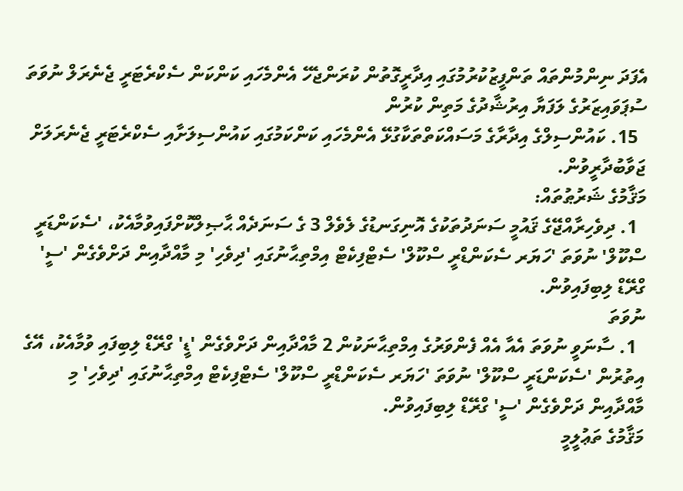އެފަދަ ނިންމުންތައް ތަންފީޒުކުރުމުގައި އިދާރީގޮތުން ކުރަންޖެހޭ އެންމެހައި ކަންކަން ސެކްރެޓަރީ ޖެނެރަލް ނުވަތަ ސުޕަވައިޒަރުގެ ލަފަޔާ އިރުޝާދުގެ މަތިން ކުރުން
  15. ކައުންސިލްގެ އިދާރާގެ މަސައްކަތްތަކާގުޅޭ އެންމެހައި ކަންކަމުގައި ކައުންސިލަށާއި ސެކްރެޓަރީ ޖެނެރަލަށް ޖަވާބުދާރީވުން.
މަޤާމުގެ ޝަރުޠުތައް:
  1. ދިވެހިރާއްޖޭގެ ޤައުމީ ސަނަދުތަކުގެ އޮނިގަނޑުގެ ލެވެލް 3 ގެ ސަނަދެއް ޙާޞިލްކޮށްފައިވުމާއެކު، 'ސެކަންޑަރީ ސްކޫލް' ނުވަތަ 'ހަޔަރ ސެކަންޑްރީ ސްކޫލް' ސެޓްފިކެޓް އިމްތިޙާނުގައި 'ދިވެހި' މި މާއްދާއިން ދަށްވެގެން 'ސީ' ގްރޭޑް ލިބިފައިވުން.
ނުވަތަ
  1. ސާނަވީ ނުވަތަ އެއާ އެއް ފެންވަރުގެ އިމްތިޙާނަކުން 2 މާއްދާއިން ދަށްވެގެން 'ޑީ' ގްރޭޑް ލިބިފައި ވުމާއެކު، އޭގެ އިތުރުން 'ސެކަންޑަރީ ސްކޫލް' ނުވަތަ 'ހަޔަރ ސެކަންޑްރީ ސްކޫލް' ސެޓްފިކެޓް އިމްތިޙާނުގައި 'ދިވެހި' މި މާއްދާއިން ދަށްވެގެން 'ސީ' ގްރޭޑް ލިބިފައިވުން.
މަޤާމުގެ ތަޢުލީމީ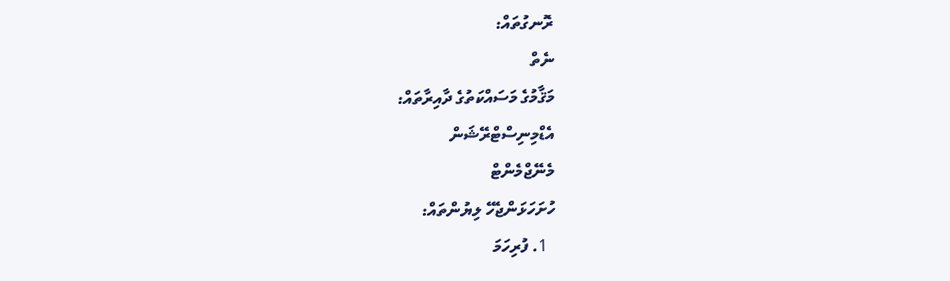ރޮނގުތައް:
ނެތް
މަޤާމުގެ މަސައްކަތުގެ ދާއިރާތައް:
އެޑްމިނިސްޓްރޭޝަން
މެނޭޖްމެންޓް
ހުށަހަޅަންޖެހޭ ލިޔުންތައް:
  1. ފުރިހަމަ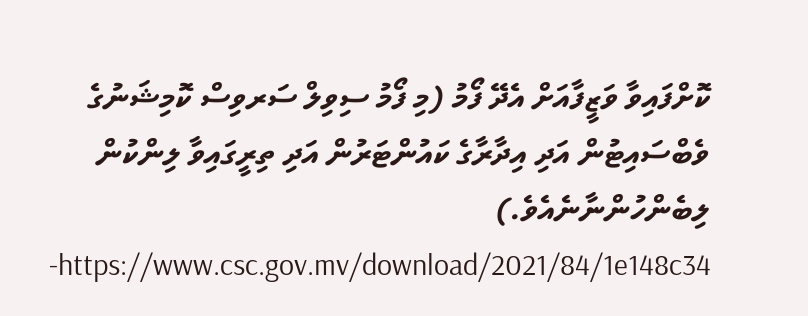ކޮށްފައިވާ ވަޒީފާއަށް އެދޭ ފޯމު (މި ފޯމު ސިވިލް ސަރވިސް ކޮމިޝަނުގެ ވެބްސައިޓުން އަދި އިދާރާގެ ކައުންޓަރުން އަދި ތިރީގައިވާ ލިންކުން ލިބެންހުންނާނެއެވެ.)  https://www.csc.gov.mv/download/2021/84/1e148c34-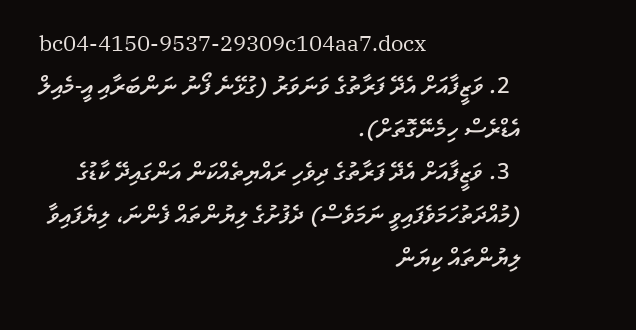bc04-4150-9537-29309c104aa7.docx
  2. ވަޒީފާއަށް އެދޭ ފަރާތުގެ ވަނަވަރު (ގުޅޭނެ ފޯނު ނަންބަރާއި އީ-މެއިލް އެޑްރެސް ހިމެނޭގޮތަށް).
  3. ވަޒީފާއަށް އެދޭ ފަރާތުގެ ދިވެހި ރައްޔިތެއްކަން އަންގައިދޭ ކާޑުގެ (މުއްދަތުހަމަވެފައިވީ ނަމަވެސް) ދެފުށުގެ ލިޔުންތައް ފެންނަ، ލިޔެފައިވާ ލިޔުންތައް ކިޔަން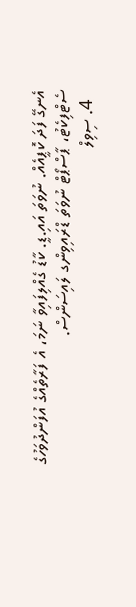އެނގޭ ފަދަ ކޮޕީއެއް. ނުވަތަ އައި.ޑީ. ކާޑު ގެއްލިފައިވާ ނަމަ، އެ ފަރާތެއްގެ އުފަންދުވަހުގެ ސެޓްފިކެޓު، ޕާސްޕޯޓް ނުވަތަ ޑްރައިވިންގ ލައިސަންސް.
  4. ސިވިލް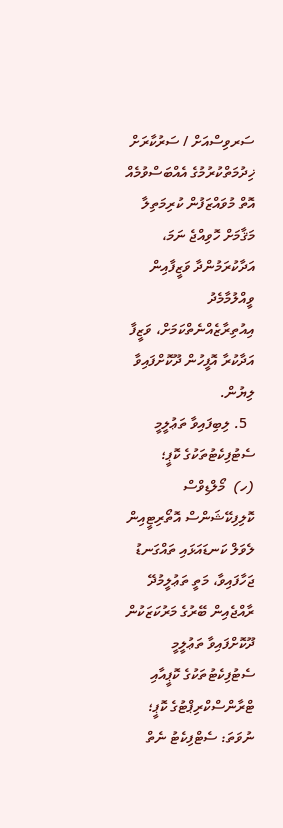ސަރވިސްއަށް / ސަރުކާރަށް ޚިދުމަތްކުރުމުގެ އެއްބަސްވުމެއް އޮތް މުވައްޒަފުން ކުރިމަތިލާ މަޤާމަށް ހޮވިއްޖެ ނަމަ، އަދާކުރަމުންދާ ވަޒީފާއިން ވީއްލުމާމެދު އިއުތިރާޒެއްނެތްކަމަށް، ވަޒީފާ އަދާކުރާ އޮފީހުން ދޫކޮށްފައިވާ ލިޔުން.
  5. ލިބިފައިވާ ތަޢުލީމީ ސެޓުފިކެޓުތަކުގެ ކޮޕީ؛
(ހ)  މޯލްޑިވްސް ކޮލިފިކޭޝަންސް އޮތޯރިޓީއިން ލެވަލް ކަނޑައަޅައި ތައްގަނޑު ޖަހާފައިވާ، މަތީ ތަޢުލީމުދޭ ރާއްޖެއިން ބޭރުގެ މަރުކަޒަކުން ދޫކޮށްފައިވާ ތަޢުލީމީ ސެޓުފިކެޓުތަކުގެ ކޮޕީއާއި ޓްރާންސްކްރިޕްޓުގެ ކޮޕީ؛ ނުވަތަ: ސެޓްފިކެޓު ނެތް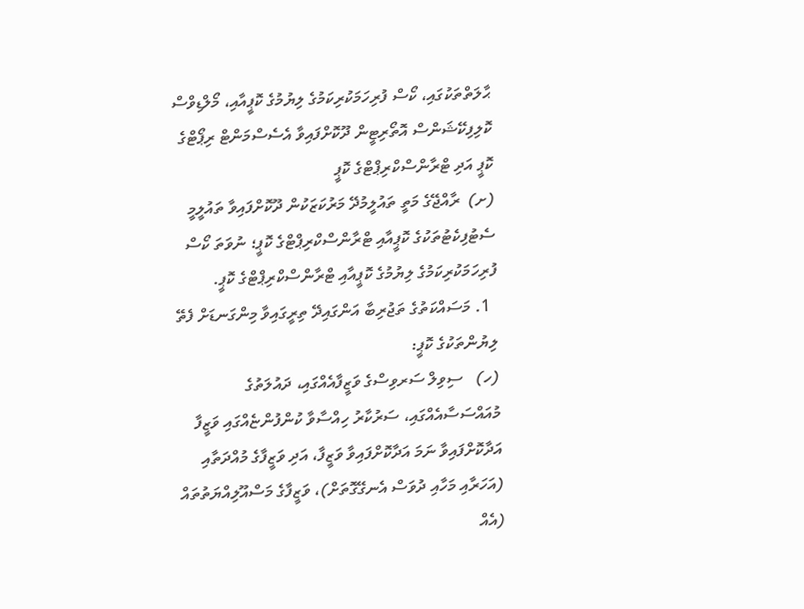ޙާލަތްތަކުގައި، ކޯސް ފުރިހަމަކުރިކަމުގެ ލިޔުމުގެ ކޮޕީއާއި، މޯލްޑިވްސް ކޮލިފިކޭޝަންސް އޮތޯރިޓީން ދޫކޮށްފައިވާ އެސެސްމަންޓް ރިޕޯޓްގެ ކޮޕީ އަދި ޓްރާންސްކްރިޕްޓްގެ ކޮޕީ
(ށ)  ރާއްޖޭގެ މަތީ ތައުލީމުދޭ މަރުކަޒަކުން ދޫކޮށްފައިވާ ތައުލީމީ ސެޓުފިކެޓުތަކުގެ ކޮޕީއާއި ޓްރާންސްކްރިޕްޓްގެ ކޮޕީ؛ ނުވަތަ ކޯސް ފުރިހަމަކުރިކަމުގެ ލިޔުމުގެ ކޮޕީއާއި ޓްރާންސްކްރިޕްޓްގެ ކޮޕީ.
  1. މަސައްކަތުގެ ތަޖުރިބާ އަންގައިދޭ ތިރީގައިވާ މިންގަނޑަށް ފެތޭ ލިޔުންތަކުގެ ކޮޕީ:
(ހ)   ސިވިލް ސަރވިސްގެ ވަޒީފާއެއްގައި، ދައުލަތުގެ މުއައްސަސާއެއްގައި، ސަރުކާރު ހިއްސާވާ ކުންފުންޏެއްގައި ވަޒީފާ އަދާކޮށްފައިވާ ނަމަ އަދާކޮށްފައިވާ ވަޒީފާ، އަދި ވަޒީފާގެ މުއްދަތާއި (އަހަރާއި މަހާއި ދުވަސް އެނގޭގޮތަށް)، ވަޒީފާގެ މަސްއޫލިއްޔަތުތައް (އެއް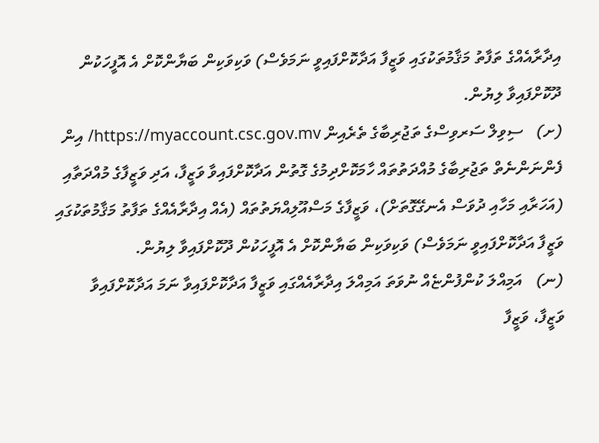އިދާރާއެއްގެ ތަފާތު މަޤާމުތަކުގައި ވަޒީފާ އަދާކޮށްފައިވީ ނަމަވެސް) ވަކިވަކިން ބަޔާންކޮށް އެ އޮފީހަކުން ދޫކޮށްފައިވާ ލިޔުން.
(ށ)   ސިވިލް ސަރވިސްގެ ތަޖުރިބާގެ ތެރެއިން https://myaccount.csc.gov.mv/ އިން ފެންނަންނެތް ތަޖުރިބާގެ މުއްދަތުތައް ހާމަކޮށްދިމުގެ ގޮތުން އަދާކޮށްފައިވާ ވަޒީފާ، އަދި ވަޒީފާގެ މުއްދަތާއި (އަހަރާއި މަހާއި ދުވަސް އެނގޭގޮތަށް)، ވަޒީފާގެ މަސްއޫލިއްޔަތުތައް (އެއް އިދާރާއެއްގެ ތަފާތު މަޤާމުތަކުގައި ވަޒީފާ އަދާކޮށްފައިވީ ނަމަވެސް) ވަކިވަކިން ބަޔާންކޮށް އެ އޮފީހަކުން ދޫކޮށްފައިވާ ލިޔުން.
(ނ)   އަމިއްލަ ކުންފުންޏެއް ނުވަތަ އަމިއްލަ އިދާރާއެއްގައި ވަޒީފާ އަދާކޮށްފައިވާ ނަމަ އަދާކޮށްފައިވާ ވަޒީފާ، ވަޒީފާ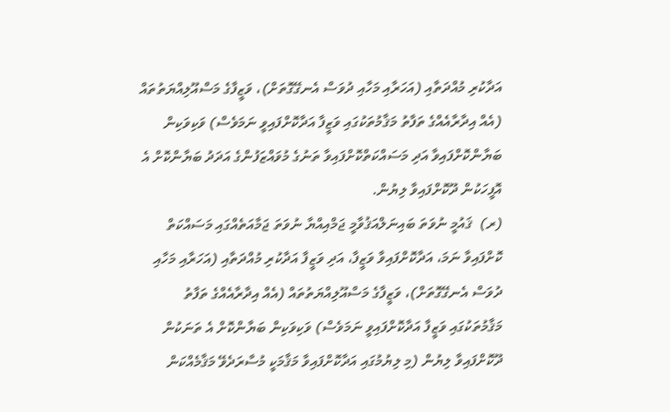އަދާކުރި މުއްދަތާއި (އަހަރާއި މަހާއި ދުވަސް އެނގޭގޮތަށް)، ވަޒީފާގެ މަސްއޫލިއްޔަތުތައް (އެއް އިދާރާއެއްގެ ތަފާތު މަޤާމުތަކުގައި ވަޒީފާ އަދާކޮށްފައިވީ ނަމަވެސް) ވަކިވަކިން ބަޔާންކޮށްފައިވާ އަދި މަސައްކަތްކޮށްފައިވާ ތަނުގެ މުވައްޒަފުންގެ އަދަދު ބަޔާންކޮށް އެ އޮފީހަކުން ދޫކޮށްފައިވާ ލިޔުން.
(ރ)  ޤައުމީ ނުވަތަ ބައިނަލްއަޤުވާމީ ޖަމްއިއްޔާ ނުވަތަ ޖަމާއަތެއްގައި މަސައްކަތް ކޮށްފައިވާ ނަމަ، އަދާކޮށްފައިވާ ވަޒީފާ، އަދި ވަޒީފާ އަދާކުރި މުއްދަތާއި (އަހަރާއި މަހާއި ދުވަސް އެނގޭގޮތަށް)، ވަޒީފާގެ މަސްއޫލިއްޔަތުތައް (އެއް އިދާރާއެއްގެ ތަފާތު މަޤާމުތަކުގައި ވަޒީފާ އަދާކޮށްފައިވީ ނަމަވެސް) ވަކިވަކިން ބަޔާންކޮށް އެ ތަނަކުން ދޫކޮށްފައިވާ ލިޔުން (މި ލިޔުމުގައި އަދާކޮށްފައިވާ މަޤާމަކީ މުސާރަދެވޭ މަޤާމެއްކަން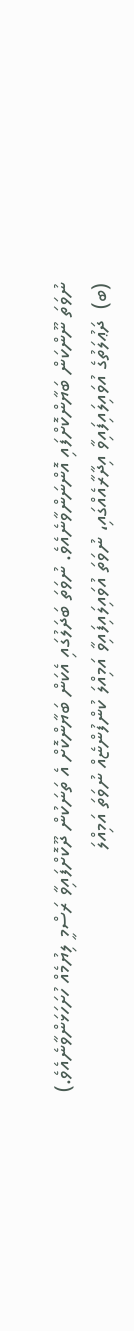ނުވަތަ ނޫންކަން ބަޔާންކޮށްފައި އޮންނަންވާނެއެވެ. ނުވަތަ ބަދަލުގައި އެކަން ބަޔާންކޮށް އެ ތަނަކުން ދޫކޮށްފައިވާ ރަސްމީ ލިޔުމެއް ހުށަހަޅަންވާނެއެވެ.)
(ބ)  ދަޢުލަތުގެ އުވައިލައިފައިވާ އިދާރާއެއްގައި، ނުވަތަ އުވައިލައިފައިވާ އަމިއްލަ ކުންފުންޏެއް ނުވަތަ އަމިއްލަ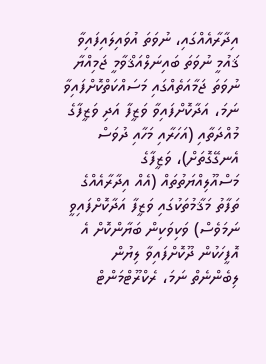އިދާރާއެއްގައި، ނުވަތަ އުވައިލައިފައިވާ ޤައުމީ ނުވަތަ ބައިނަލްއަޤްވާމީ ޖަމިއްޔާ ނުވަތަ ޖަމާއަތެއްގައި މަސައްކަތްކޮށްފައިވާ ނަމަ، އަދާކޮށްފައިވާ ވަޒީފާ އަދި ވަޒީފާގެ މުއްދަތާއި (އަހަރާއި މަހާއި ދުވަސް އެނގޭގޮތަށް)، ވަޒީފާގެ މަސްއޫލިއްޔަތުތައް (އެއް އިދާރާއެއްގެ ތަފާތު މަޤާމުތަކުގައި ވަޒީފާ އަދާކޮށްފައިވީ ނަމަވެސް) ވަކިވަކިން ބަޔާންކޮށް އެ އޮފީހަކުން ދޫކޮށްފައިވާ ލިޔުން ލިބެންނެތް ނަމަ، ރެކްރޫޓްމަންޓް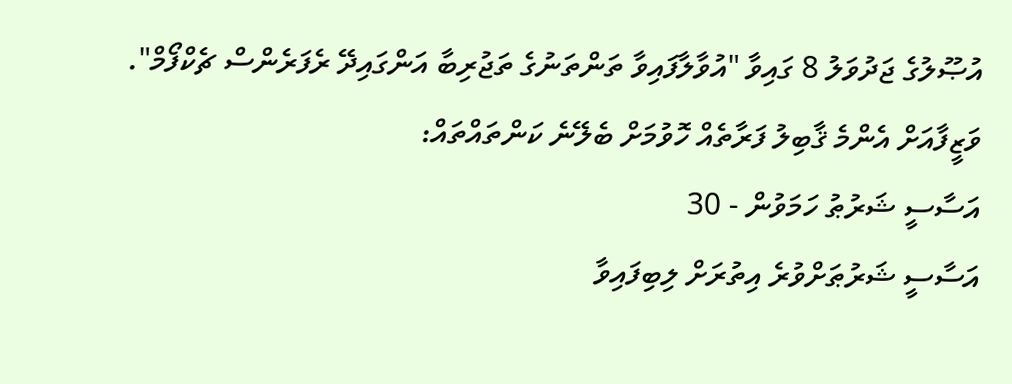އުޞޫލުގެ ޖަދުވަލު 8 ގައިވާ "އުވާލާފައިވާ ތަންތަނުގެ ތަޖުރިބާ އަންގައިދޭ ރެފަރެންސް ޗެކްފޯމް".
ވަޒީފާއަށް އެންމެ ޤާބިލު ފަރާތެއް ހޮވުމަށް ބެލޭނެ ކަންތައްތައް:
އަސާސީ ޝަރުޠު ހަމަވުން - 30
އަސާސީ ޝަރުޠަށްވުރެ އިތުރަށް ލިބިފައިވާ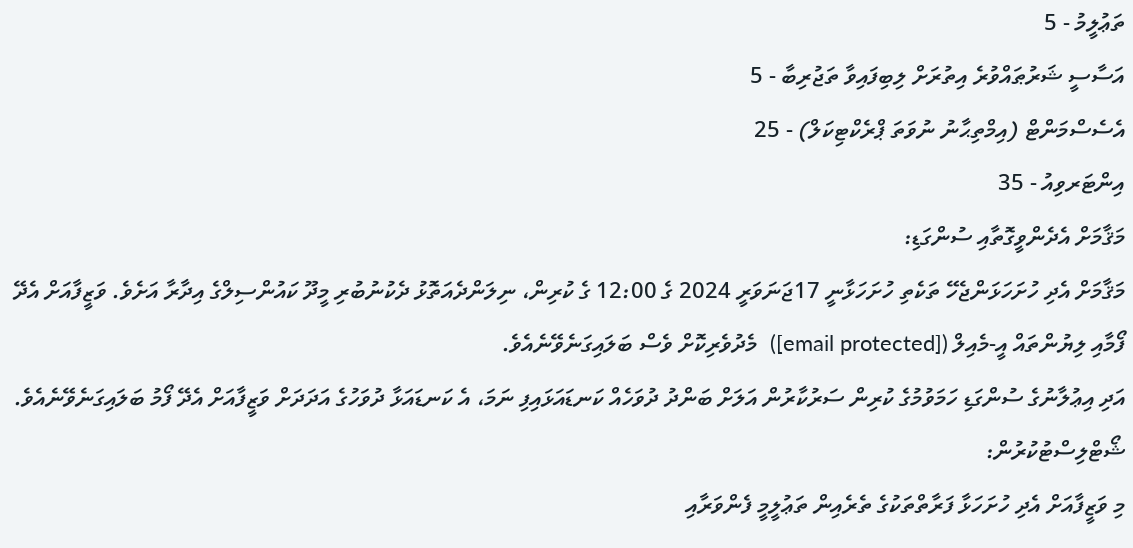ތަޢުލީމު - 5
އަސާސީ ޝަރުޠައްވުރެ އިތުރަށް ލިބިފައިވާ ތަޖުރިބާ - 5
އެސެސްމަންޓް (އިމްތިޙާނު ނުވަތަ ޕްރެކްޓިކަލް) - 25
އިންޓަރވިއު - 35
މަޤާމަށް އެދެންވީގޮތާއި ސުންގަޑި:
މަޤާމަށް އެދި ހުށަހަޅަންޖެހޭ ތަކެތި ހުށަހަޅާނީ 17ޖަނަވަރީ 2024 ގެ 12:00 ގެ ކުރިން، ނިލަންދެއަތޮޅު ދެކުނުބުރި މީދޫ ކައުންސިލްގެ އިދާރާ އަށެވެ. ވަޒީފާއަށް އެދޭ ފޯމާއި ލިޔުންތައް އީ-މެއިލް ([email protected])  މެދުވެރިކޮށް ވެސް ބަލައިގަނެވޭނެއެވެ.
އަދި އިޢުލާނުގެ ސުންގަޑި ހަމަވުމުގެ ކުރިން ސަރުކާރުން އަލަށް ބަންދު ދުވަހެއް ކަނޑައަޅައިފި ނަމަ، އެ ކަނޑައަޅާ ދުވަހުގެ އަދަދަށް ވަޒީފާއަށް އެދޭ ފޯމު ބަލައިގަނެވޭނެއެވެ.
ޝޯޓްލިސްޓުކުރުން:
މި ވަޒީފާއަށް އެދި ހުށަހަޅާ ފަރާތްތަކުގެ ތެރެއިން ތަޢުލީމީ ފެންވަރާއި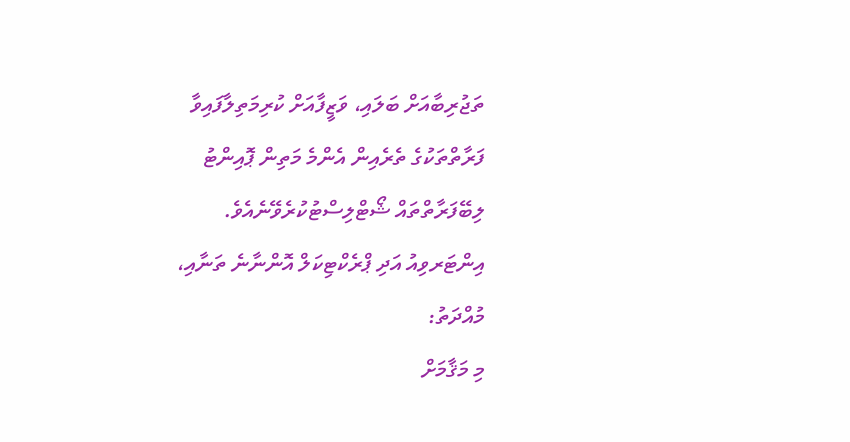ތަޖުރިބާއަށް ބަލައި، ވަޒީފާއަށް ކުރިމަތިލާފައިވާ ފަރާތްތަކުގެ ތެރެއިން އެންމެ މަތިން ޕޮއިންޓު ލިބޭފަރާތްތައް ޝޯޓްލިސްޓުކުރެވޭނެއެވެ.
އިންޓަރވިއު އަދި ޕްރެކްޓިކަލް އޮންނާނެ ތަނާއި، މުއްދަތު:
މި މަޤާމަށް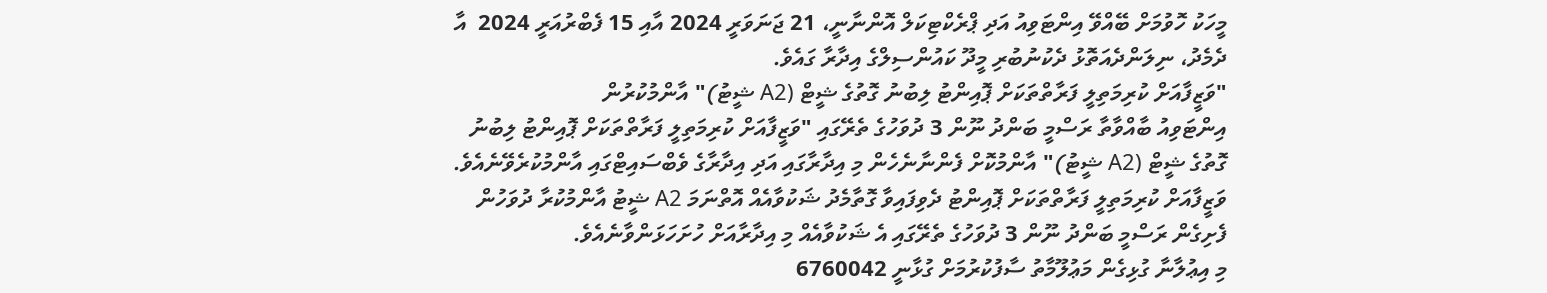މީހަކު ހޮވުމަށް ބޭއްވޭ އިންޓަވިއު އަދި ޕްރެކްޓިކަލް އޮންނާނީ، 21 ޖަނަވަރީ 2024 އާއި 15 ފެބްރުއަރީ 2024  އާ ދެމެދު، ނިލަންދެއަތޮޅު ދެކުނުބުރި މީދޫ ކައުންސިލްގެ އިދާރާ ގައެވެ.
"ވަޒީފާއަށް ކުރިމަތިލީ ފަރާތްތަކަށް ޕޮއިންޓު ލިބުނު ގޮތުގެ ޝީޓް (A2 ޝީޓު)" އާންމުކުރުން
އިންޓަވިއު ބާއްވާތާ ރަސްމީ ބަންދު ނޫން 3 ދުވަހުގެ ތެރޭގައި "ވަޒީފާއަށް ކުރިމަތިލީ ފަރާތްތަކަށް ޕޮއިންޓު ލިބުނު ގޮތުގެ ޝީޓް (A2 ޝީޓު)" އާންމުކޮށް ފެންނާނެހެން މި އިދާރާގައި އަދި އިދާރާގެ ވެބްސައިޓްގައި އާންމުކުރެވޭނެއެވެ. ވަޒީފާއަށް ކުރިމަތިލީ ފަރާތްތަކަށް ޕޮއިންޓު ދެވިފައިވާ ގޮތާމެދު ޝަކުވާއެއް އޮތްނަމަ A2 ޝީޓު އާންމުކުރާ ދުވަހުން ފެށިގެން ރަސްމީ ބަންދު ނޫން 3 ދުވަހުގެ ތެރޭގައި އެ ޝަކުވާއެއް މި އިދާރާއަށް ހުށަހަޅަންވާނެއެވެ.
މި އިޢުލާނާ ގުޅިގެން މަޢުލޫމާތު ސާފުކުރުމަށް ގުޅާނީ 6760042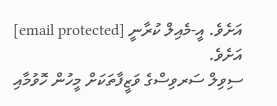އަށެވެ. އީ-މެއިލް ކުރާނީ [email protected]  އަށެވެ.
ސިވިލް ސަރވިސްގެ ވަޒީފާތަކަށް މީހުން ހޮވުމާއި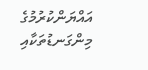އައްޔަންކުރުމުގެ މިންގަނޑުތަކާއި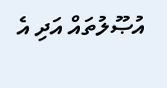އުޞޫލުތައް އަދި އެ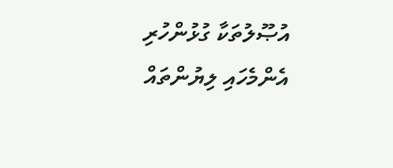އުޞޫލުތަކާ ގުޅުންހުރި އެންމެހައި ލިޔުންތައް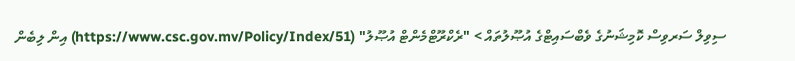ސިވިލް ސަރވިސް ކޮމިޝަނުގެ ވެބްސައިޓްގެ އުޞޫލުތައް > "ރެކްރޫޓްމެންޓް އުޞޫލު" (https://www.csc.gov.mv/Policy/Index/51) އިން ލިބެން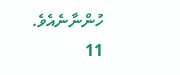ހުންނާނެއެވެ.
11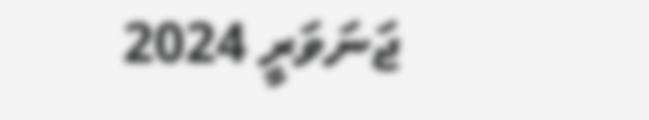ޖަނަވަރީ 2024